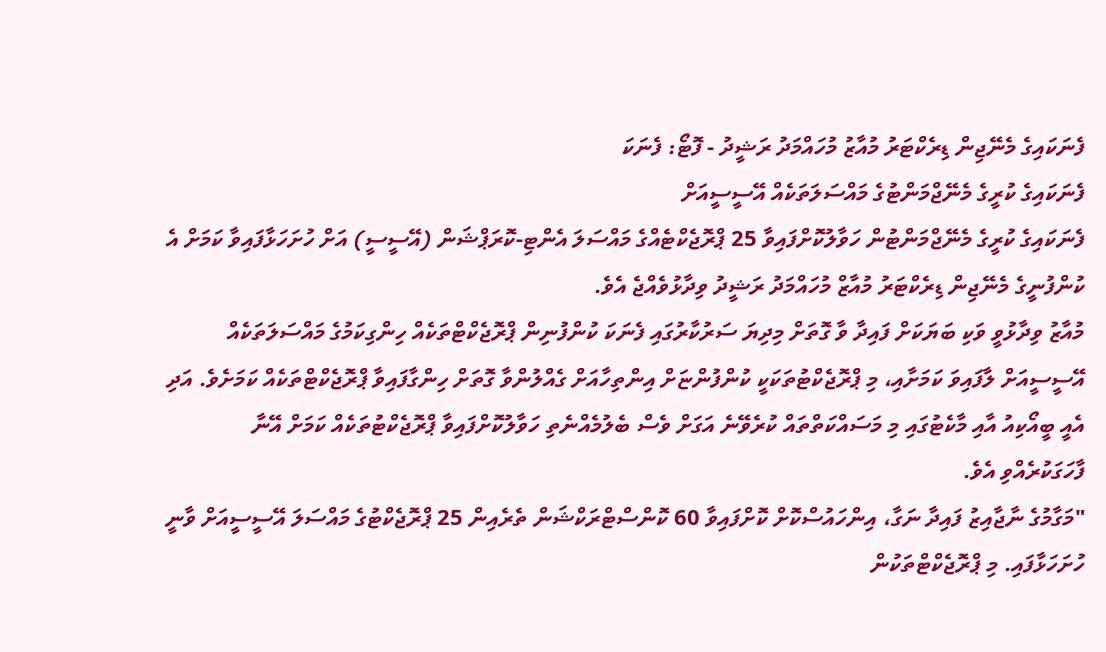ފެނަކައިގެ މެނޭޖިން ޑިރެކްޓަރު މުއާޒު މުހައްމަދު ރަޝީދު - ފޮޓޯ: ފެނަކަ
ފެނަކައިގެ ކުރީގެ މެނޭޖްމަންޓުގެ މައްސަލަތަކެއް އޭސީސީއަށް
ފެނަކައިގެ ކުރީގެ މެނޭޖްމަންޓުން ހަވާލުކޮށްފައިވާ 25 ޕްރޮޖެކްޓެއްގެ މައްސަލަ އެންޓި-ކޮރަޕްޝަން (އޭސީސީ) އަށް ހުށަހަޅާފައިވާ ކަމަށް އެ ކުންފުނީގެ މެނޭޖިން ޑިރެކްޓަރު މުއާޒް މުހައްމަދު ރަޝީދު ވިދާޅުވެއްޖެ އެވެ.
މުއާޒު ވިދާޅުވީ ވަކި ބަޔަކަށް ފައިދާ ވާ ގޮތަށް މިދިޔަ ސަރުކާރުގައި ފެނަކަ ކުންފުނިން ޕްރޮޖެކްޓްތަކެއް ހިންގިކަމުގެ މައްސަލަތަކެއް އޭސީސީއަށް ލާފައިވަ ކަމަށާއި، މި ޕްރޮޖެކްޓުތަކަކީ ކުންފުންޏަށް އިންތިހާއަށް ގެއްލުންވާ ގޮތަށް ހިންގާފައިވާ ޕްރޮޖެކްޓްތަކެއް ކަމަށެވެ. އަދި އެއީ ބީއޯކިއު އާއި މާކެޓުގައި މި މަސައްކަތްތައް ކުރެވޭނެ އަގަށް ވެސް ބެލުމެއްނެތި ހަވާލުކޮށްފައިވާ ޕްރޮޖެކްޓުތަކެއް ކަމަށް އޭނާ ފާހަގަކުރެއްވި އެވެ.
"މަގާމުގެ ނާޖާއިޒު ފައިދާ ނަގާ، އިންހައުސްކޮށް ކޮށްފައިވާ 60 ކޮންސްޓްރަކްޝަން ތެރެއިން 25 ޕްރޮޖެކްޓުގެ މައްސަލަ އޭސީސީއަށް ވާނީ ހުށަހަޅާފައި. މި ޕްރޮޖެކްޓްތަކުން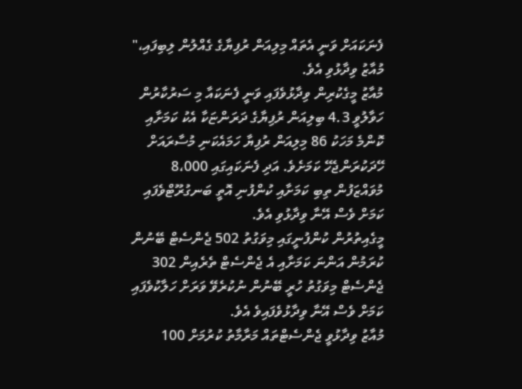ފެނަކައަށް ވަނީ އެތައް މިލިއަން ރުފިޔާގެ ގެއްލުން ލިބިފައި،" މުއާޒު ވިދާޅުވި އެވެ.
މުއާޒު މީގެކުރިން ވިދާޅުވެފައި ވަނީ ފެނަކައާ މި ސަރުކާރުން ހަވާލުވީ 4.3 ބިލިއަން ރުފިޔާގެ ދަރަންޏަކާ އެކު ކަމަށާއި ކޮންމެ މަހަކު 86 މިލިއަން ރުފިޔާ ހަމައެކަނި މުސާރައަށް ހޭދަކުރަންޖެހޭ ކަމަށެވެ. އަދި ފެނަކައިގައި 8،000 މުވައްޒަފުން ތިބި ކަމަށާއި ކުންފުނި އޮތީ ބަނގުރޫޓްވެފައި ކަމަށް ވެސް އޭނާ ވިދާޅުވި އެވެ.
މީގެއިތުރުން ކުންފުނީގައި މިވަގުތު 502 ޖެންސެޓް ބޭނުން ކުރަމުން އަންނަ ކަމަށާއި އެ ޖެންސެޓް ތެރެއިން 302 ޖެންސެޓް މިވަގުތު ހުރީ ބޭނުން ނުކުރެވޭ ވަރަށް ހަލާކުވެފައި ކަމަށް ވެސް އޭނާ ވިދާޅުވެފައިވެ އެވެ.
މުއާޒު ވިދާޅުވީ ޖެންސެޓްތައް މަރާމާތު ކުރުމަށް 100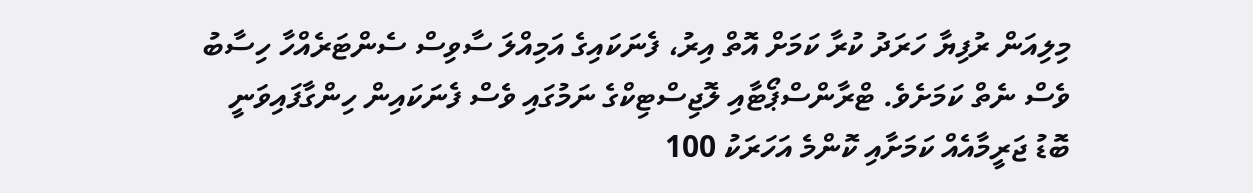މިލިއަން ރުފިޔާ ހަރަދު ކުރާ ކަމަށް އޮތް އިރު، ފެނަކައިގެ އަމިއްލަ ސާވިސް ސެންޓަރެއްހާ ހިސާބު ވެސް ނެތް ކަމަށެވެ. ޓްރާންސްޕޯޓާއި ލޮޖިސްޓިކްގެ ނަމުގައި ވެސް ފެނަކައިން ހިންގާފައިވަނީ ބޮޑު ޖަރީމާއެއް ކަމަށާއި ކޮންމެ އަހަރަކު 100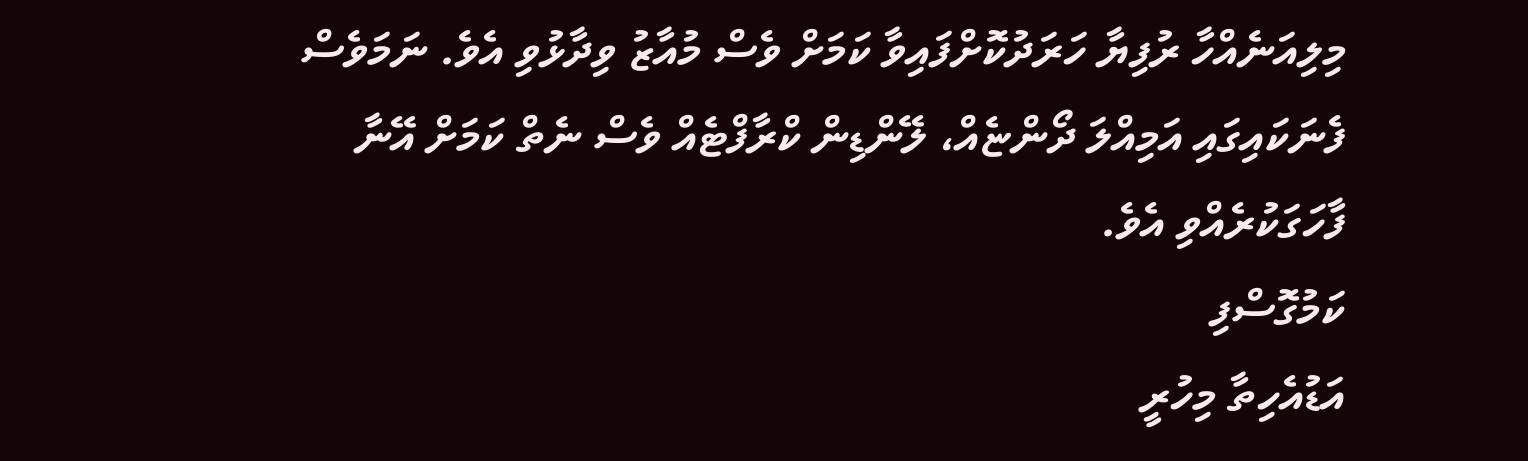މިލިއަނެއްހާ ރުފިޔާ ހަރަދުކޮށްފައިވާ ކަމަށް ވެސް މުއާޒު ވިދާޅުވި އެވެ. ނަމަވެސް ފެނަކައިގައި އަމިއްލަ ދޯންޏެއް، ލޭންޑިން ކްރާފްޓެއް ވެސް ނެތް ކަމަށް އޭނާ ފާހަގަކުރެއްވި އެވެ.
ކަމުގޮސްފި
އަޑުއެހިތާ މިހުރީ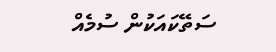ސަތޭކައަކުން ސުމެއް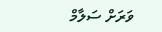ވަރަށް ސަލާމް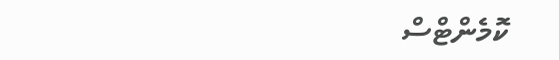ކޮމެންޓްސް